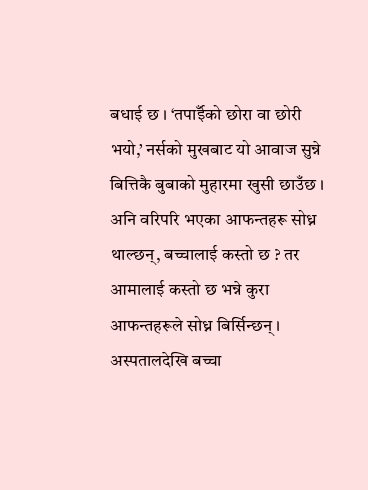बधाई छ । ‘तपाईँको छोरा वा छोरी भयो,’ नर्सको मुखबाट यो आवाज सुन्ने बित्तिकै बुबाको मुहारमा खुसी छाउँछ । अनि वरिपरि भएका आफन्तहरू सोध्न थाल्छन्, बच्चालाई कस्तो छ ? तर आमालाई कस्तो छ भन्ने कुरा आफन्तहरूले सोध्न बिर्सिन्छन् ।
अस्पतालदेखि बच्चा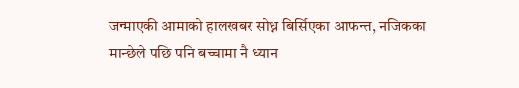जन्माएकी आमाको हालखबर सोध्न बिर्सिएका आफन्त, नजिकका मान्छेले पछि पनि बच्चामा नै ध्यान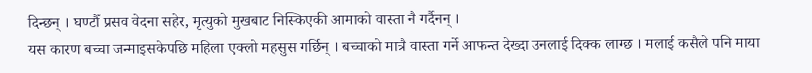दिन्छन् । घण्टौँ प्रसव वेदना सहेर, मृत्युको मुखबाट निस्किएकी आमाको वास्ता नै गर्दैनन् ।
यस कारण बच्चा जन्माइसकेपछि महिला एक्लो महसुस गर्छिन् । बच्चाको मात्रै वास्ता गर्ने आफन्त देख्दा उनलाई दिक्क लाग्छ । मलाई कसैले पनि माया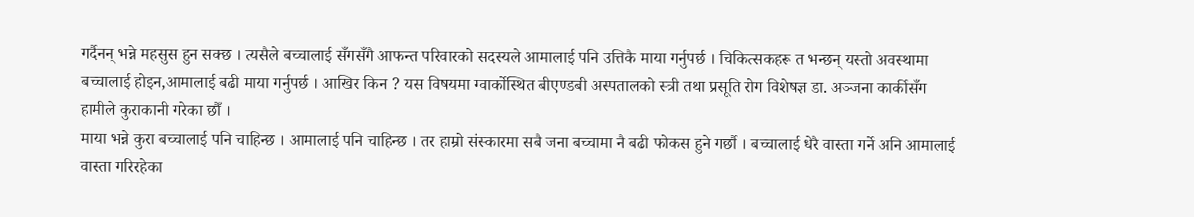गर्दैनन् भन्ने महसुस हुन सक्छ । त्यसैले बच्चालाई सँगसँगै आफन्त परिवारको सदस्यले आमालाई पनि उत्तिकै माया गर्नुपर्छ । चिकित्सकहरू त भन्छन् यस्तो अवस्थामा बच्चालाई होइन,आमालाई बढी माया गर्नुपर्छ । आखिर किन ? यस विषयमा ग्वार्कोस्थित बीएण्डबी अस्पतालको स्त्री तथा प्रसूति रोग विशेषज्ञ डा. अञ्जना कार्कीसँग हामीले कुराकानी गरेका छौँ ।
माया भन्ने कुरा बच्चालाई पनि चाहिन्छ । आमालाई पनि चाहिन्छ । तर हाम्रो संस्कारमा सबै जना बच्चामा नै बढी फोकस हुने गर्छौ । बच्चालाई धेरै वास्ता गर्ने अनि आमालाई वास्ता गरिरहेका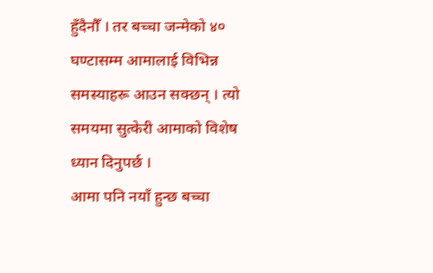हुँदैनौँ । तर बच्चा जन्मेको ४० घण्टासम्म आमालाई विभिन्न समस्याहरू आउन सक्छन् । त्यो समयमा सुत्केरी आमाको विशेष ध्यान दिनुपर्छ ।
आमा पनि नयाँ हुन्छ बच्चा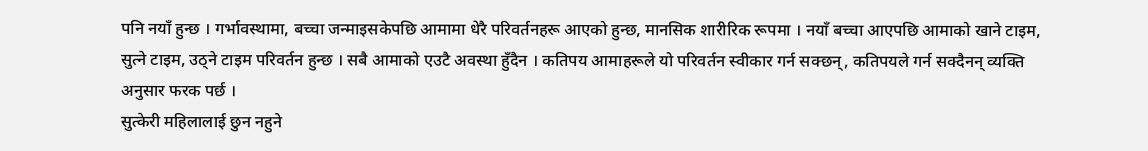पनि नयाँ हुन्छ । गर्भावस्थामा, बच्चा जन्माइसकेपछि आमामा धेरै परिवर्तनहरू आएको हुन्छ, मानसिक शारीरिक रूपमा । नयाँ बच्चा आएपछि आमाको खाने टाइम, सुत्ने टाइम, उठ्ने टाइम परिवर्तन हुन्छ । सबै आमाको एउटै अवस्था हुँदैन । कतिपय आमाहरूले यो परिवर्तन स्वीकार गर्न सक्छन्, कतिपयले गर्न सक्दैनन् व्यक्ति अनुसार फरक पर्छ ।
सुत्केरी महिलालाई छुन नहुने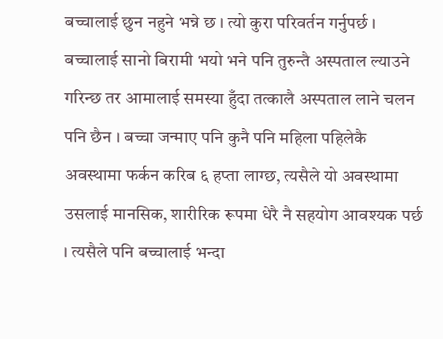बच्चालाई छुन नहुने भन्ने छ । त्यो कुरा परिवर्तन गर्नुपर्छ ।
बच्चालाई सानो बिरामी भयो भने पनि तुरुन्तै अस्पताल ल्याउने गरिन्छ तर आमालाई समस्या हुँदा तत्कालै अस्पताल लाने चलन पनि छैन । बच्चा जन्माए पनि कुनै पनि महिला पहिलेकै अवस्थामा फर्कन करिब ६ हप्ता लाग्छ, त्यसैले यो अवस्थामा उसलाई मानसिक, शारीरिक रूपमा धेरै नै सहयोग आवश्यक पर्छ । त्यसैले पनि बच्चालाई भन्दा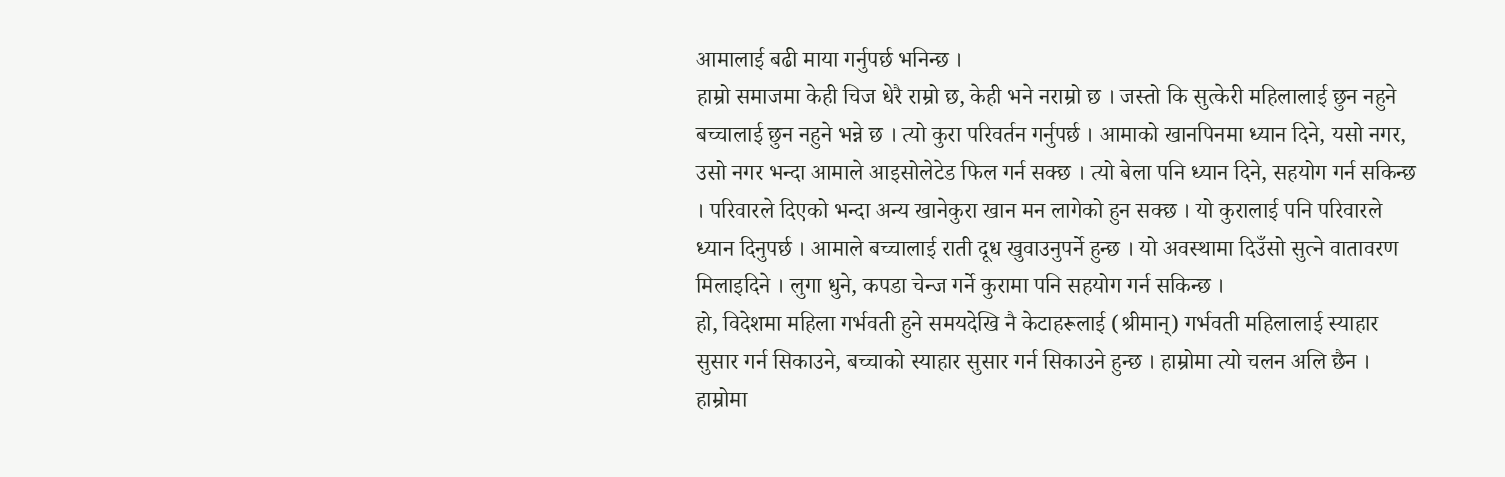आमालाई बढी माया गर्नुपर्छ भनिन्छ ।
हाम्रो समाजमा केही चिज धेरै राम्रो छ, केही भने नराम्रो छ । जस्तो कि सुत्केरी महिलालाई छुन नहुने बच्चालाई छुन नहुने भन्ने छ । त्यो कुरा परिवर्तन गर्नुपर्छ । आमाको खानपिनमा ध्यान दिने, यसो नगर, उसो नगर भन्दा आमाले आइसोलेटेड फिल गर्न सक्छ । त्यो बेला पनि ध्यान दिने, सहयोग गर्न सकिन्छ । परिवारले दिएको भन्दा अन्य खानेकुरा खान मन लागेको हुन सक्छ । यो कुरालाई पनि परिवारले ध्यान दिनुपर्छ । आमाले बच्चालाई राती दूध खुवाउनुपर्ने हुन्छ । यो अवस्थामा दिउँसो सुत्ने वातावरण मिलाइदिने । लुगा धुने, कपडा चेन्ज गर्ने कुरामा पनि सहयोग गर्न सकिन्छ ।
हो, विदेशमा महिला गर्भवती हुने समयदेखि नै केटाहरूलाई (श्रीमान्) गर्भवती महिलालाई स्याहार सुसार गर्न सिकाउने, बच्चाको स्याहार सुसार गर्न सिकाउने हुन्छ । हाम्रोमा त्यो चलन अलि छैन । हाम्रोमा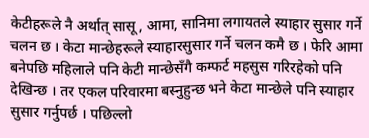केटीहरूले नै अर्थात् सासू, आमा, सानिमा लगायतले स्याहार सुसार गर्ने चलन छ । केटा मान्छेहरूले स्याहारसुसार गर्ने चलन कमै छ । फेरि आमा बनेपछि महिलाले पनि केटी मान्छेसँगै कम्फर्ट महसुस गरिरहेको पनि देखिन्छ । तर एकल परिवारमा बस्नुहुन्छ भने केटा मान्छेले पनि स्याहार सुसार गर्नुपर्छ । पछिल्लो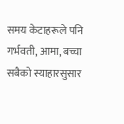समय केटाहरूले पनि गर्भवती, आमा, बच्चा सबैको स्याहारसुसार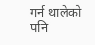गर्न थालेको पनि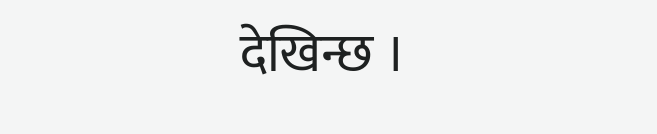देखिन्छ ।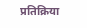प्रतिक्रिया